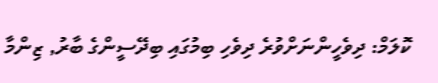ކޮލަމް: ދިވެހީންނަށްވުރެ ދިވެހި ބިމުގައި ބިދޭސީންގެ ބާރު, ޒިންމާ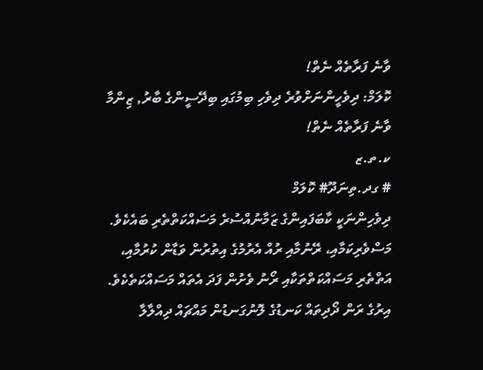ވާނެ ފަރާތެއް ނެތް!
ކޮލަމް: ދިވެހީންނަށްވުރެ ދިވެހި ބިމުގައި ބިދޭސީންގެ ބާރު, ޒިންމާ ވާނެ ފަރާތެއް ނެތް!
ކ.ތ.ޒ
# ގދ.ތިނަދޫ# ކޮލަމް
ދިވެހިންނަކީ ކާބަފައިންގެ ޒަމާނުއްސުރެ މަސައްކަތްތެރި ބައެކެވެ. މަސްވެރިކަމާއި، ރޭނުމާއި ރުއް އެރުމުގެ އިތުރުން ވަޑާން ކުރުމާއި، އަތްތެރި މަސައްކަތްތަކާއި ރޯނު ވެށުން ފަދަ އެތައް މަސައްކަތެކެވެ. އިރުގެ ރަން ދޯދިތައް ކަނޑުގެ ލޮނުގަނޑުން މައްޗައް ދިއްލާލާ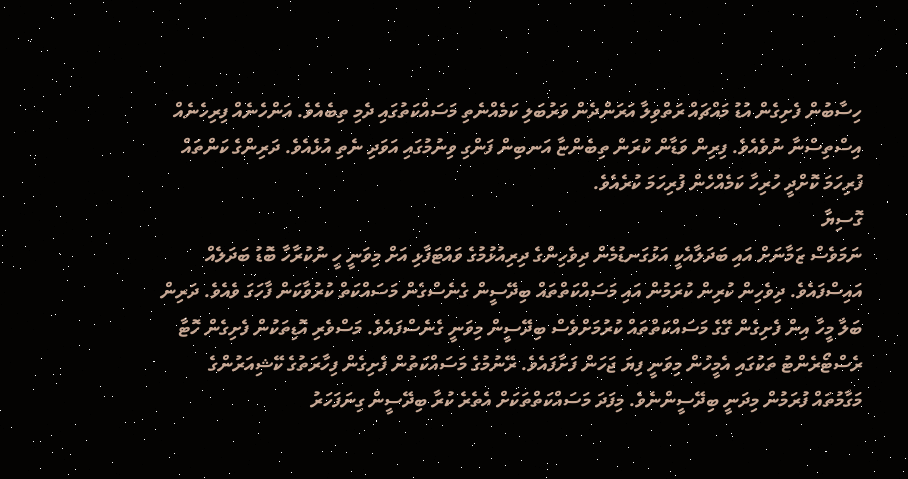ހިސާބުން ފެށިގެން އުޑު މައްޗައް ރަތްވިލާ އަރަންދެން ވަރުބަލި ކަމެއްނެތި މަސައްކަތުގައި ދެމި ތިބެއެވެ. އަންހެނެއް ފިރިހެނެއް އިސްތިސްނާ ނުވެއެވެ. ފިރިން ވަޑާން ކުރަން ތިބެންޏާ އަނބިން ފަންގި ވިނުމުގައި އަވަދި ނެތި އުޅެއެވެ. ދަރިންގެ ކަންތައް ފުރިހަމަ ކޮށްދީ ހުރިހާ ކަމެއްހެން ފުރިހަމަ ކުރެއެވެ.
ގޮސިޔާ
ނަމަވެސް ޒަމާނަށް އައި ބަދަލާއެކީ އަޅުގަނޑުމެން ދިވެހިންގެ ދިރިއުޅުމުގެ ވައްޓަފާޅި އަށް މިވަނީ ހީ ނުކުރާހާ ބޮޑު ބަދަލެއް އައިސްފައެވެ. ދިވެހިން ކުރިން ކުރަމުން އައި މަސައްކަތްތައް ބިދޭސީން ގެނެސްގެން މަސައްކަތް ކުރުވާކަން ފާހަގަ ވެއެވެ. ދަރިން ބަލާ މީހާ އިން ފެށިގެން ގޭގެ މަސައްކަތްތައް ކުރުމަށްވެސް ބިދޭސީން މިވަނީ ގެނެސްފައެވެ. މަސްވެރި އޮޑިތަކުން ފެށިގެން ހޮޓާ ރެސްޓޯރެންޓު ތަކުގައި އެމީހުން މިވަނީ ފިޔަ ޖަހަން ފަށާފައެވެ. ރޭނުމުގެ މަސައްކަތުން ފެށިގެން ފިހާރަތުގެ ކޭޝިއަރުންގެ މަގާމުތައް ފުރަމުން މިދަނީ ބިދޭސީންނެވެ. މިފަދަ މަސައްކަތްތަކަށް އެތެރެ ކުރާ ބިދޭސީން ގިނަފަހަރު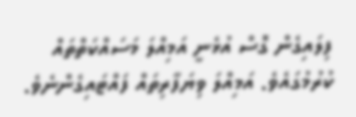ފިލައިގެން ގޮސް އުޅެނީ އަމިއްލަ މަސައްކަތްތައް ކުރުމުގައެވެ. އަމިއްލަ ވިޔަފާރިތައް ފައްޓައިގެންނެވެ.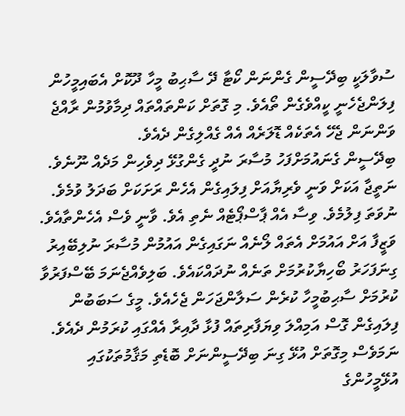ސުވާލަކީ ބިދޭސީން ގެންނަން ކޯޓާ ދޭ ސާޙިބު މީހާ ދޫކޮށް އެބައިމީހުން ފިލަންޖެހެނީ ކީއްވެގެން ތޯއެވެ. މި ގޮތަށް ކަންތައްތައް ދިމާވުމުން ރާއްޖެ ވަންނަން ޖެހޭ އެތަކެއް ޑޮލަރެއް އެއް ގެއްލިގެން ދެއެވެ.
ބިދޭސީން ގެނައުމަށްފަހު މުސާރަ ނުދީ ގެންގުޅޭ ދިވެހިން މަދެއް ނޫނެވެ. ނަތީޖާ އަކަށް ވަނީ ވެރިޔާއަށް ފިލައިގެން އެހެން ރަށަކަށް ބަދަލު ވުމެވެ. ނުވަތަ ފިލުމެވެ. ވިސާ އެއް ޕާސްޕޯޓެއް ނެތި އެވެ. ވާނީ ވެސް އެހެންތާއެވެ. ވަޒީފާ އަށް އައުމަށް އެތައް ލޯނެއް ނަގައިގެން އައުމުން މުސާރަ ނުލިބޭއިރު ގިނަފަހަރު ބޯހިޔާކުރުމަށް ތަނެއް ނުދައްކައެވެ. ބަލިވެއްޖެނަމަ ބޭސްފަރުވާ ކުރުމަށް ސާޙިބުމީހާ ކުރެން ސަލާންޖަހަން ޖެހެއެވެ. މީގެ ސަބަބުން ފިލައިގެން ގޮސް އަމިއްލަ ވިޔަފާރިތައް ފުޅާ ދާއިރާ އެއްގައި ކުރަމުން ދެއެވެ. ނަމަވެސް މިގޮތަށް އުޅޭ ގިނަ ބިދޭސީންނަށް ބޮޑެތި މަޤާމުތަކުގައި އުޅޭމީހުންގެ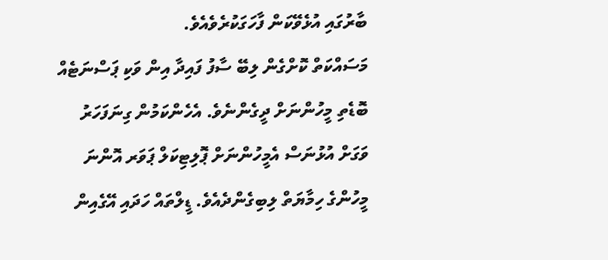ބާރުގައި އުޅެވޭކަން ފާހަގަކުރެވެއެވެ.
މަސައްކަތް ކޮށްގެން ލިބޭ ސާފު ފައިދާ އިން ވަކި ޕަސްނަޓެއް ބޮޑެތި މީހުންނަށް ދީގެންނެވެ. އެހެންކަމުން ގިނަފަހަރު ވަގަށް އުޅުނަސް އެމީހުންނަށް ޕޮލިޓިކަލް ޕަވަރ އޮންނަ މީހުންގެ ހިމާޔަތް ލިބިގެންދެއެވެ. ޑީލްތައް ހަދައި އޭގެއިން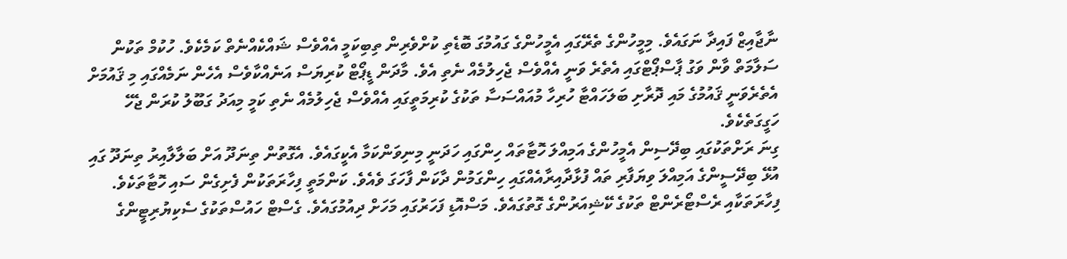ނާޖާއިޒް ފައިދާ ނަގައެވެ. މިމީހުންގެ ތެރޭގައި އެމީހުންގެ ގައުމުގަ ބޮޑެތި ކުށްވެރިން ތިބިކަމީ އެއްވެސް ޝައްކެއްނެތް ކަމެކެވެ. ހުކުމް ތަކުން ސަލާމަތް ވާން ވަގު ޕާސްޕޯޓްގައި އެތެރެ ވަނީ އެއްވެސް ޖެހިލުމެއް ނެތި އެވެ. މާދަން ޑީޕޯޓް ކުރިޔަސް އަނެއްކާވެސް އެހެން ނަމެއްގައި މި ޤައުމަށް އެތެރެވަނީ ޤައުމުގެ މައި ދޮރާށި ބަލަހައްޓާ ހުރިހާ މުއައްސަސާ ތަކުގެ ކުރިމަތީގައި އެއްވެސް ޖެހިލުމެއް ނެތި ކަމީ މިއަދު ގަބޫލު ކުރަން ޖެހޭ ހަގީގަތެކެވެ.
ގިނަ ރަށްތަކުގައި ބިދޭސިން އެމީހުންގެ އަމިއްލަ ހޮޓާތައް ހިންގައި ހަދަނީ މިނިވަންކަމާ އެކީގައެވެ. އެގޮތުން ތިނަދޫ އަށް ބަލާލާއިރު ތިނަދޫ ގައި އުޅޭ ބިދޭސީންގެ އަމިއްލަ ވިޔަފާރި ތައް ފުޅާދާއިރާއެއްގައި ހިންގަމުން ދާކަން ފާހަގަ ވެއެވެ. ކަންމަތީ ފިހާރަތަކުން ފެށިގެން ސައި ހޮޓާތަކެވެ. ފިހާރަތަކާއި ރެސްޓޯރެންޓް ތަކުގެ ކޭޝިއަރުންގެ ގޮތުގައެވެ. މަސްއޮޑި ފަހަރުގައި މަހަށް ދިއުމުގައެވެ. ގެސްޓް ހައުސްތަކުގެ ސެކިޔުރިޓީންގެ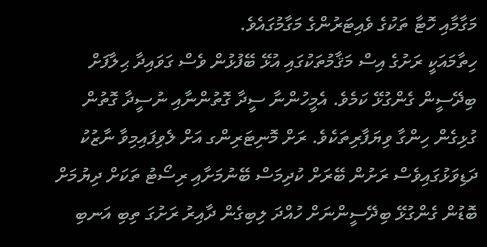މަގާމާއި ހޮޓާ ތަކުގެ ވެއިޓަރުންގެ މަގާމުގައެވެ.
ހިތާމައަކީ ރަށުގެ އިސް މަޤާމުތަކުގައި އުޅޭ ބޭފުޅުން ވެސް ގަވައިދާ ޙިލާފަށް ބިދޭސީން ގެންގުޅޭ ކަމެވެ. އެމީހުންނާ ސީދާ ގޮތުންނާއި ނުސީދާ ގޮތުން ގުޅިގެން ހިންގާ ވިޔަފާރިތަކެވެ. ރަށް މޮނިޓަރިންގ އަށް ލެވިފައިމިވާ ނާޒުކު ދަޑިވަޅުގައިވެސް ރަށުން ބޭރަށް ކުދިމަސް ބޭނުމަށާއި ރިސޯޓު ތަކަށް ދިޔުމަށް ބޮޑުން ގެންގުޅޭ ބިދޭސީންނަށް ހުއްދަ ލިބިގެން ދާއިރު ރަށުގަ ތިބި އަނބި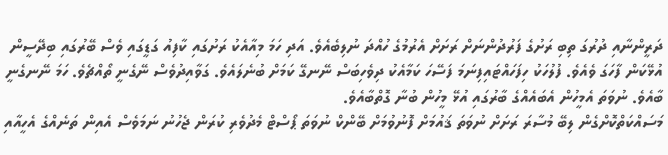ދަރީންނާއި ދުރުގަ ތިބި ރަށުގެ ފަރުދުންނަށް ރަށަށް އެރުމުގެ ހުއްދަ ނުލިބެއެވެ. އަދި ހަމަ މިއާއެކު ރަށުގައި ކާފިއު ގަޑީގައި ވެސް ބޭރުގައި ބިދޭސީން އުޅޭކަން ފާހަގަ ވެއެވެ. ފުލުހަކު ހިފަހައްޓައިފިނަމަ ފަސޭހަ ކަމާއެކު ދިވެހިބަސް ނޭނގޭ ކަމަށް ބުނެލައެވެ. ގަވާއިދުވެސް ނޭގެނީ ތޯއްޗެވެ. ހަމަ ނޭނގެނީ ބާއެވެ. ނުވަތަ އެމީހުން އެބައެއްގެ ބާރުގައި އުޅޭ މީހުން ބުނާ ގޮތްބާއެވެ.
މަސައްކަތްކޮށްގެން ލިބޭ މުސާރަ ރަށަށް ނުވަތަ ޤައުމަށް ފޮނުވުމަށް ބޭންކް ނުވަތަ ޕޯސްޓް މެދުވެރި ކުރަން ޖެހުނު ނަމަވެސް އެއިން ތަނެއްގެ އެހީއާއި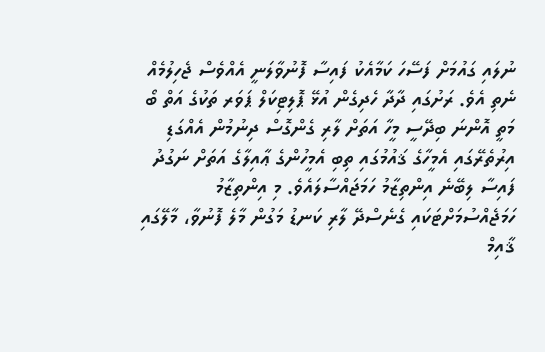ނުލައި ގައުމަށް ފަސޭހަ ކަމާއެކު ފައިސާ ފޮނުވާލަނީ އެއްވެސް ޖެހިލުމެއް ނެތި އެވެ. ރަށުގައި ދާދާ ހެދިގެން އުޅޭ ޕޮލިޓިކަލް ޕަވަރ ތަކުގެ އަތް ބޯ މަތީ އޮންނަ ބިދޭސީ މީހާ އަތަށް ލާރި ގެންގޮސް ދިނުމުން އެއްގަޑި އިރުތެރޭގައި އެމީހާގެ ޤައުމުގައި ތިބި އެމީހުންގެ ޢާއިލާގެ އަތަށް ނަގުދު ފައިސާ ލިބޭނެ އިންތިޒާމު ހަމަޖައްސާލައެވެ. މި އިންތިޒާމު ހަމަޖެއްސުމަށްޓަކައި ގެނެސްދޭ ލާރި ކަނޑު މަގުން މާލެ ފޮނުވާ، މާލޭގައި ޤާއިމް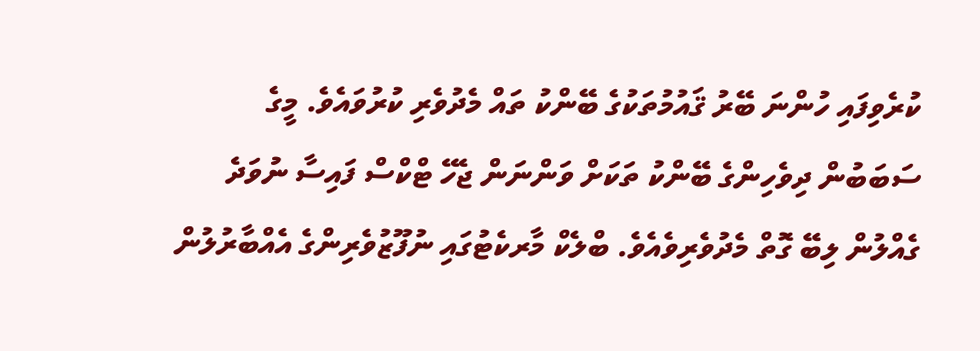ކުރެވިފައި ހުންނަ ބޭރު ޤައުމުތަކުގެ ބޭންކު ތައް މެދުވެރި ކުރުވައެވެ. މީގެ ސަބަބުން ދިވެހިންގެ ބޭންކު ތަކަށް ވަންނަން ޖެހޭ ޓްކްސް ފައިސާ ނުވަދެ ގެއްލުން ލިބޭ ގޮތް މެދުވެރިވެއެވެ. ބްލެކް މާރކެޓުގައި ނުފޫޒުވެރިންގެ އެއްބާރުލުން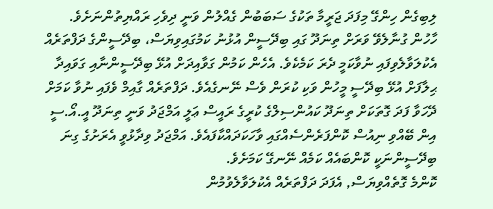ލިބިގެން ހިންގޭ މިފަދަ ޖަރީމާ ތަކުގެ ސަބަބުން ގެއްލުން ވަނީ ދިވެހި ރައްޔިތުންނަށެވެ.
ހާހުން ގުނާލެވޭ ވަރަށް ތިނަދޫ ގައި ބިދޭސީން އުޅުނު ކަމުގައިވިޔަސް، ބިދޭސީންގެ ދަފްތަރެއް އެކުލަވާލެވިފައި ނުވާކަމީ ދެރަ ކަމެކެވެ. އެހެން ކަމުން ގަވާއިދަށް އުޅޭ ބިދޭސީންނާއި ގަވައިދާ ޙިލާފަށް އުޅޭ ބިދޭސީ މީހުން ވަކި ކުރަން ވެސް ނޭނގެއެވެ. ދަފްތަރެއް ގާއިމް ވެފައި ނުވާ ކަމަށް ދޭހަވާ ފަދަ ގޮތަކަށް ތިނަދޫ ކައުންސިލްގެ ކުރީގެ ރައީސް ޢަލީ އަމްޖަދު ވަނީ ތިނަދޫ އީ.އޯ.ސީ އިން ބޭއްވި ނިއުސް ކޮންފަރެންސެއްގައި ވާހަކަދައްކާފައެވެ. އަމްޖަދު ވިދާޅުވީ އެރަށުގެ ގިނަ ބިދޭސީންނަކީ ކޮންބައެއް ކަމެއް ނޭނގޭ ކަމަށެވެ.
ކޮންމެ ގޮތެއްވިޔަސް, އެފަދަ ދަފްތަރެއް އެކުލަވާލެވުމުން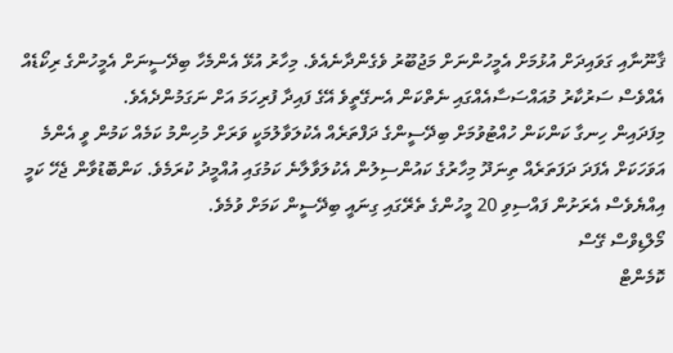ޤާނޫނާއި ގަވައިދަށް އުޅުމަށް އެމީހުންނަށް މަޖުބޫރު ވެގެންދާނެއެވެ. މިހާރު އުޅޭ އެންމެހާ ބިދޭސީނަށް އެމީހުންގެ ރިކޯޑެއް އެއްވެސް ސަރުކާރު މުއައްސަސާއެއްގައި ނެތްކަން އެނގޭތީވެ އޭގެ ފައިދާ ފުރިހަމަ އަށް ނަގަމުންދެއެވެ.
މިފަދައިން ހިނގާ ކަންކަން ހުއްޓުވުމަށް ބިދޭސީންގެ ދަފްތަރެއް އެކުލަވާލުމަކީ ވަރަށް މުހިންމު ކަމެއް ކަމުން ވީ އެންމެ އަވަހަކަށް އެފަދަ ދަފަތަރެއް ތިނަދޫ މިހާރުގެ ކައުންސިލުން އެކުލަވާލާނެ ކަމުގައި އުއްމީދު ކުރަމެވެ. ކަންބޮޑުވާން ޖެހޭ ކަމީ އިއްޔެވެސް އެރަށުން ފައްސިވި 20 މީހުންގެ ތެރޭގައި ގިނައީ ބިދޭސީން ކަމަށް ވުމެވެ.
މޯލްޑިވްސް ގޭސް
ކޮމެންޓް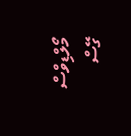މޯލްޑިވްސް ގޭސް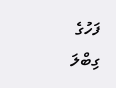ފަހުގެ
ގިބްލަ